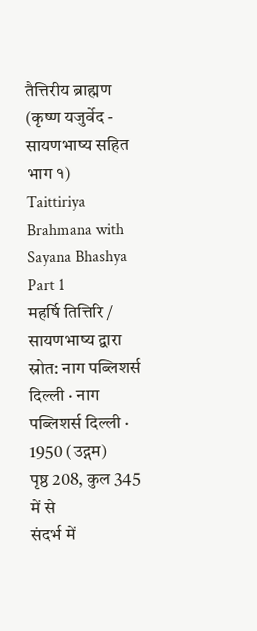तैत्तिरीय ब्राह्मण (कृष्ण यजुर्वेद - सायणभाष्य सहित भाग १)
Taittiriya Brahmana with Sayana Bhashya Part 1
महर्षि तित्तिरि / सायणभाष्य द्वारा
स्रोत: नाग पब्लिशर्स दिल्ली · नाग पब्लिशर्स दिल्ली · 1950 (उद्गम)
पृष्ठ 208, कुल 345 में से
संदर्भ में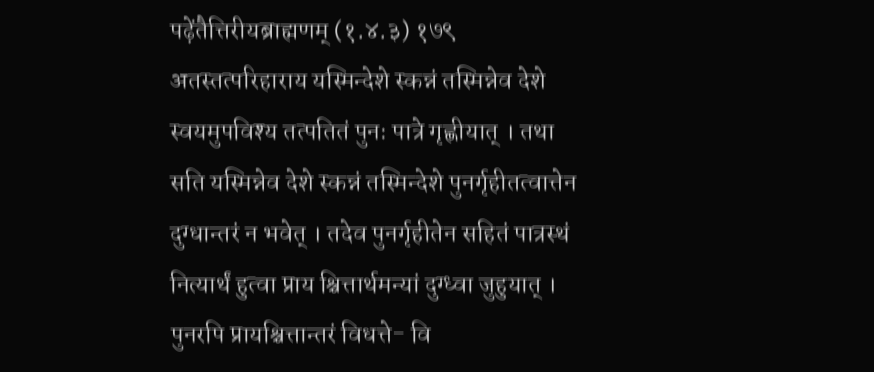पढ़ेंतैत्तिरीयब्राह्मणम् (१.४.३) १७९ अतस्तत्परिहाराय यस्मिन्देशे स्कन्नं तस्मिन्नेव देशे स्वयमुपविश्य तत्पतितं पुनः पात्रे गृह्णीयात् । तथा सति यस्मिन्नेव देशे स्कन्नं तस्मिन्देशे पुनर्गृहीतत्वात्तेन दुग्धान्तरं न भवेत् । तदेव पुनर्गृहीतेन सहितं पात्रस्थं नित्यार्थं हुत्वा प्राय श्चित्तार्थमन्यां दुग्ध्वा जुहुयात् । पुनरपि प्रायश्चित्तान्तरं विधत्ते- वि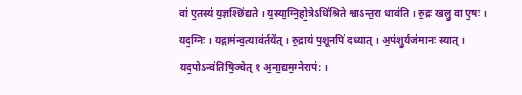वा॑ ए॒तस्य॑ य॒ज्ञश्छि॑द्यते । य॒स्या॒ग्नि॒हो॒त्रेऽधि॑श्रिते श्वाऽन्त॒रा धाव॑ति । रु॒द्रः खलु॒ वा ए॒षः । यद॒ग्निः । यद्गाम॑न्व॒त्याव॑र्तये॑त् । रु॒द्राय॑ प॒शूनपि॑ दध्यात् । अ॒प॑शु॒र्यज॑मानः स्यात् । यद॒पोऽन्व॑तिषि॒ञ्चेत् १ अ॒ना॒द्यम॒ग्नेराप॑: ।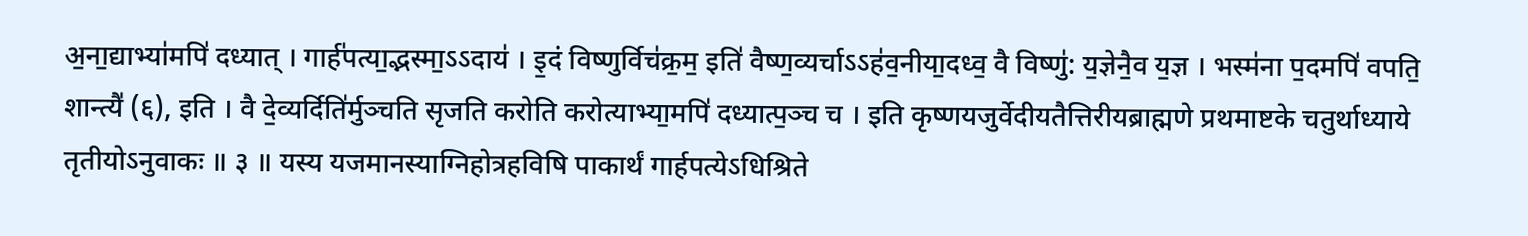अ॒ना॒द्याभ्या॑मपि॑ दध्यात् । गार्ह॑पत्या॒द्भस्मा॒ऽऽदाय॑ । इ॒दं विष्णुर्विच॑क्र॒म॒ इति॑ वैष्ण॒व्यर्चाऽऽह॑व॒नीया॒दध्व॒ वै विष्णु॑: य॒ज्ञेनै॒व य॒ज्ञ । भस्म॑ना प॒दमपि॑ वपति॒ शान्त्यै॑ (६), इति । वै दे॒व्यर्दिति॑र्मुञ्चति सृजति करोति करोत्याभ्या॒मपि॑ दध्यात्प॒ञ्च च । इति कृष्णयजुर्वेदीयतैत्तिरीयब्राह्मणे प्रथमाष्टके चतुर्थाध्याये तृतीयोऽनुवाकः ॥ ३ ॥ यस्य यजमानस्याग्निहोत्रहविषि पाकार्थं गार्हपत्येऽधिश्रिते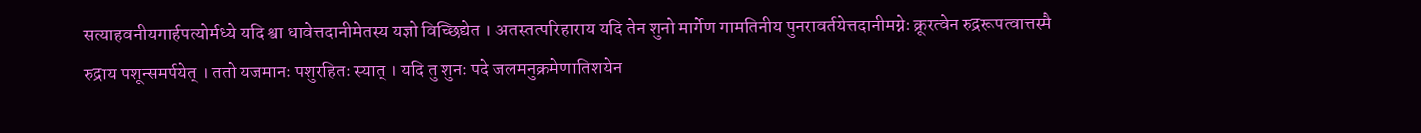सत्याहवनीयगार्हपत्योर्मध्ये यदि श्वा धावेत्तदानीमेतस्य यज्ञो विच्छिद्येत । अतस्तत्परिहाराय यदि तेन शुनो मार्गेण गामतिनीय पुनरावर्तयेत्तदानीमग्नेः क्रूरत्वेन रुद्ररूपत्वात्तस्मै रुद्राय पशून्समर्पयेत् । ततो यजमानः पशुरहितः स्यात् । यदि तु शुनः पदे जलमनुक्रमेणातिशयेन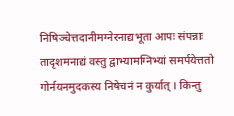निषिञ्चेत्तदानीमग्नेरनाद्यभूता आपः संपन्नाः तादृशमनाद्यं वस्तु द्वाभ्यामग्निभ्यां समर्पयेत्ततो गोर्नयनमुदकस्य निषेचनं न कुर्यात् । किन्तु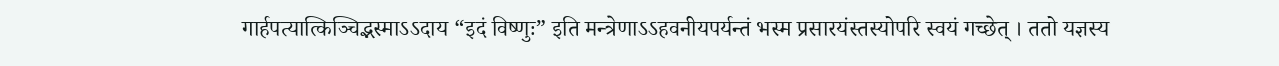गार्हपत्यात्किञ्चिद्भस्माऽऽदाय “इदं विष्णुः” इति मन्त्रेणाऽऽहवनीयपर्यन्तं भस्म प्रसारयंस्तस्योपरि स्वयं गच्छेत् । ततो यज्ञस्य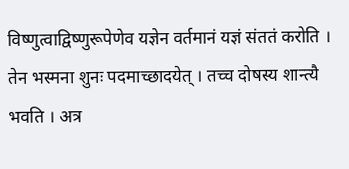विष्णुत्वाद्विष्णुरूपेणेव यज्ञेन वर्तमानं यज्ञं संततं करोति । तेन भस्मना शुनः पदमाच्छादयेत् । तच्च दोषस्य शान्त्यै भवति । अत्र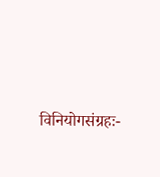विनियोगसंग्रहः-